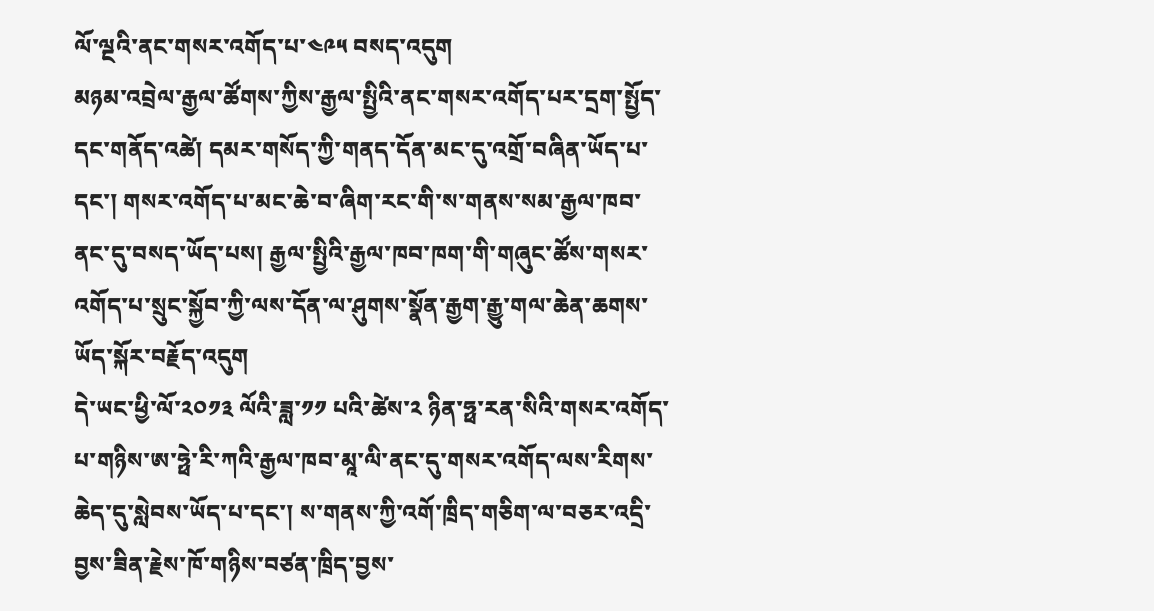ལོ་ལྔའི་ནང་གསར་འགོད་པ་༤༩༥ བསད་འདུག
མཉམ་འབྲེལ་རྒྱལ་ཚོགས་ཀྱིས་རྒྱལ་སྤྱིའི་ནང་གསར་འགོད་པར་དྲག་སྤྱོད་དང་གནོད་འཚེ། དམར་གསོད་ཀྱི་གནད་དོན་མང་དུ་འགྲོ་བཞིན་ཡོད་པ་དང་། གསར་འགོད་པ་མང་ཆེ་བ་ཞིག་རང་གི་ས་གནས་སམ་རྒྱལ་ཁབ་ནང་དུ་བསད་ཡོད་པས། རྒྱལ་སྤྱིའི་རྒྱལ་ཁབ་ཁག་གི་གཞུང་ཚོས་གསར་འགོད་པ་སྲུང་སྐྱོབ་ཀྱི་ལས་དོན་ལ་ཤུགས་སྣོན་རྒྱག་རྒྱུ་གལ་ཆེན་ཆགས་ཡོད་སྐོར་བརྗོད་འདུག
དེ་ཡང་ཕྱི་ལོ་༢༠༡༣ ལོའི་ཟླ་༡༡ པའི་ཚེས་༢ ཉིན་ཧྥ་རན་སིའི་གསར་འགོད་པ་གཉིས་ཨ་ཧྥེ་རི་ཀའི་རྒྱལ་ཁབ་མཱ་ལི་ནང་དུ་གསར་འགོད་ལས་རིགས་ཆེད་དུ་སླེབས་ཡོད་པ་དང་། ས་གནས་ཀྱི་འགོ་ཁྲིད་གཅིག་ལ་བཅར་འདྲི་བྱས་ཟིན་རྗེས་ཁོ་གཉིས་བཙན་ཁྲིད་བྱས་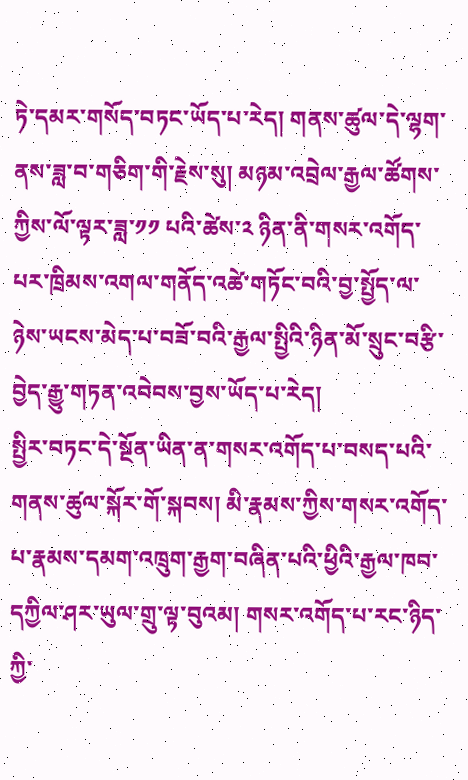ཏེ་དམར་གསོད་བཏང་ཡོད་པ་རེད། གནས་ཚུལ་དེ་ལྷག་ནས་ཟླ་བ་གཅིག་གི་རྗེས་སུ། མཉམ་འབྲེལ་རྒྱལ་ཚོགས་ཀྱིས་ལོ་ལྟར་ཟླ་༡༡ པའི་ཚེས་༢ ཉིན་ནི་གསར་འགོད་པར་ཁྲིམས་འགལ་གནོད་འཚེ་གཏོང་བའི་བྱ་སྤྱོད་ལ་ཉེས་ཡངས་མེད་པ་བཟོ་བའི་རྒྱལ་སྤྱིའི་ཉིན་མོ་སྲུང་བརྩི་བྱེད་རྒྱུ་གཏན་འབེབས་བྱས་ཡོད་པ་རེད།
སྤྱིར་བཏང་དེ་སྔོན་ཡིན་ན་གསར་འགོད་པ་བསད་པའི་གནས་ཚུལ་སྐོར་གོ་སྐབས། མི་རྣམས་ཀྱིས་གསར་འགོད་པ་རྣམས་དམག་འཁྲུག་རྒྱག་བཞིན་པའི་ཕྱིའི་རྒྱལ་ཁབ་དཀྱིལ་ཤར་ཡུལ་གྲུ་ལྟ་བུའམ། གསར་འགོད་པ་རང་ཉིད་ཀྱི་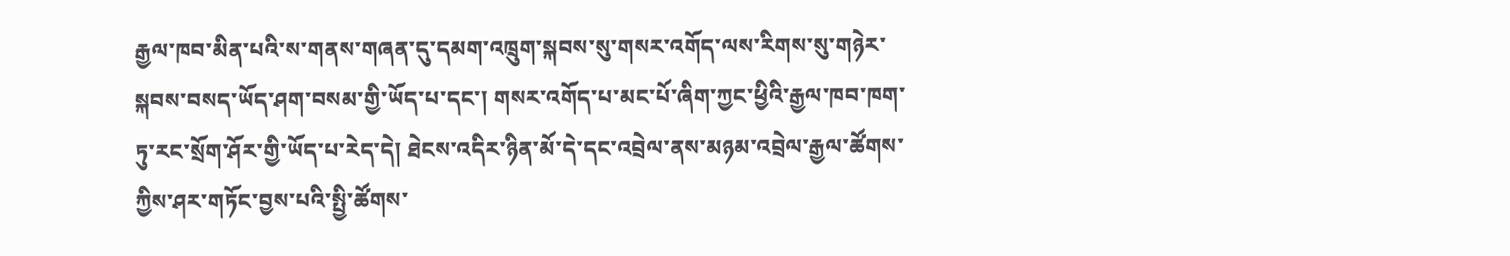རྒྱལ་ཁབ་མིན་པའི་ས་གནས་གཞན་དུ་དམག་འཁྲུག་སྐབས་སུ་གསར་འགོད་ལས་རིགས་སུ་གཉེར་སྐབས་བསད་ཡོད་ཤག་བསམ་གྱི་ཡོད་པ་དང་། གསར་འགོད་པ་མང་པོ་ཞིག་ཀྱང་ཕྱིའི་རྒྱལ་ཁབ་ཁག་ཏུ་རང་སྲོག་ཤོར་གྱི་ཡོད་པ་རེད་དེ། ཐེངས་འདིར་ཉིན་མོ་དེ་དང་འབྲེལ་ནས་མཉམ་འབྲེལ་རྒྱལ་ཚོགས་ཀྱིས་ཤར་གཏོང་བྱས་པའི་སྤྱི་ཚོགས་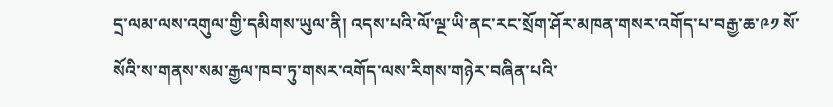དྲ་ལམ་ལས་འགུལ་གྱི་དམིགས་ཡུལ་ནི། འདས་པའི་ལོ་ལྔ་ཡི་ནང་རང་སྲོག་ཤོར་མཁན་གསར་འགོད་པ་བརྒྱ་ཆ་༩༡ སོ་སོའི་ས་གནས་སམ་རྒྱལ་ཁབ་ཏུ་གསར་འགོད་ལས་རིགས་གཉེར་བཞིན་པའི་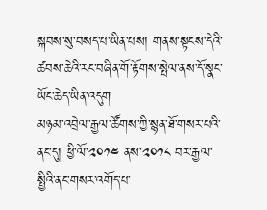སྐབས་སུ་བསད་པ་ཡིན་པས། གནས་སྟངས་དེའི་ཚབས་ཆེའི་རང་བཞིན་གོ་རྟོགས་སྤེལ་ནས་དོ་སྣང་ཡོང་ཆེད་ཡིན་འདུག
མཉམ་འབྲེལ་རྒྱལ་ཚོགས་ཀྱི་སྙན་ཐོ་གསར་པའི་ནང་དུ། ཕྱི་ལོ་༢༠༡༤ ནས་༢༠༡༨ བར་རྒྱལ་སྤྱིའི་ནང་གསར་འགོད་པ་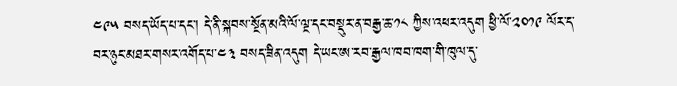༤༩༥ བསད་ཡོད་པ་དང་། དེ་ནི་སྐབས་སྔོན་མའི་ལོ་ལྔ་དང་བསྡུར་ན་བརྒྱ་ཆ་༡༨ ཀྱིས་འཕར་འདུག ཕྱི་ལོ་༢༠༡༩ ལོར་ད་བར་ཉུང་མཐར་གསར་འགོད་པ་༤༣ བསད་ཟིན་འདུག དེ་ཡང་ཨ་རབ་རྒྱལ་ཁབ་ཁག་གི་ཁུལ་དུ་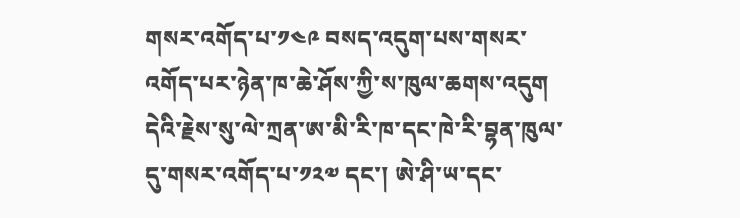གསར་འགོད་པ་༡༤༩ བསད་འདུག་པས་གསར་འགོད་པར་ཉེན་ཁ་ཆེ་ཤོས་ཀྱི་ས་ཁུལ་ཆགས་འདུག དེའི་རྗེས་སུ་ལེ་ཀྲན་ཨ་མི་རི་ཁ་དང་ཁེ་རི་བྷན་ཁུལ་དུ་གསར་འགོད་པ་༡༢༧ དང་། ཨེ་ཤི་ཡ་དང་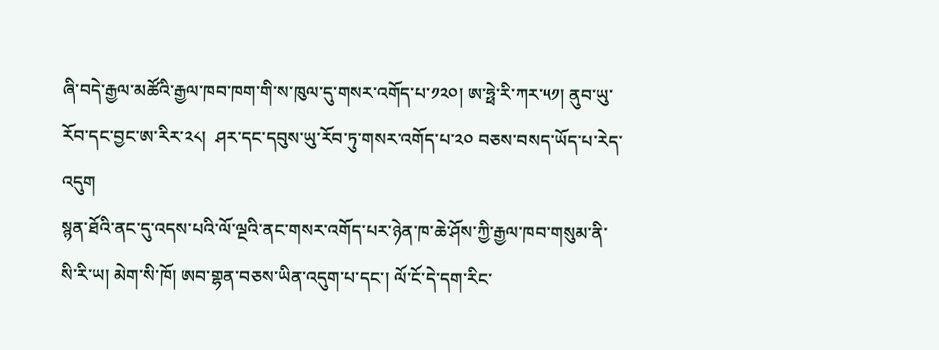ཞི་བདེ་རྒྱལ་མཚོའི་རྒྱལ་ཁབ་ཁག་གི་ས་ཁུལ་དུ་གསར་འགོད་པ་༡༢༠། ཨ་ཧྥེ་རི་ཀར་༥༡། ནུབ་ཡུ་རོབ་དང་བྱང་ཨ་རིར་༢༨།  ཤར་དང་དབུས་ཡུ་རོབ་ཏུ་གསར་འགོད་པ་༢༠ བཅས་བསད་ཡོད་པ་རེད་འདུག
སྙན་ཐོའི་ནང་དུ་འདས་པའི་ལོ་ལྔའི་ནང་གསར་འགོད་པར་ཉེན་ཁ་ཆེ་ཤོས་ཀྱི་རྒྱལ་ཁབ་གསུམ་ནི་སི་རི་ཡ། མེག་སི་ཁོ། ཨབ་གྷན་བཅས་ཡིན་འདུག་པ་དང་། ལོ་ངོ་དེ་དག་རིང་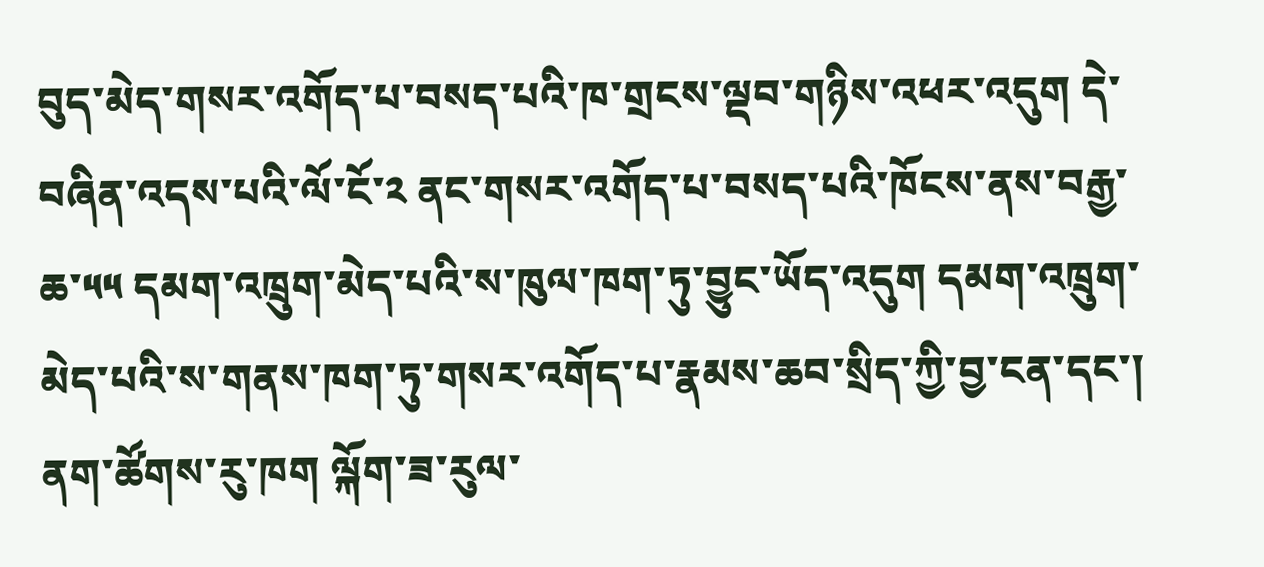བུད་མེད་གསར་འགོད་པ་བསད་པའི་ཁ་གྲངས་ལྡབ་གཉིས་འཕར་འདུག དེ་བཞིན་འདས་པའི་ལོ་ངོ་༢ ནང་གསར་འགོད་པ་བསད་པའི་ཁོངས་ནས་བརྒྱ་ཆ་༥༥ དམག་འཁྲུག་མེད་པའི་ས་ཁུལ་ཁག་ཏུ་བྱུང་ཡོད་འདུག དམག་འཁྲུག་མེད་པའི་ས་གནས་ཁག་ཏུ་གསར་འགོད་པ་རྣམས་ཆབ་སྲིད་ཀྱི་བྱ་ངན་དང་། ནག་ཚོགས་རུ་ཁག ལྐོག་ཟ་རུལ་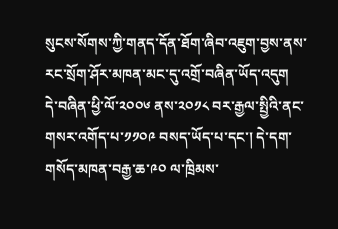སུངས་སོགས་ཀྱི་གནད་དོན་ཐོག་ཞིབ་འཇུག་བྱས་ནས་རང་སྲོག་ཤོར་མཁན་མང་དུ་འགྲོ་བཞིན་ཡོད་འདུག
དེ་བཞིན་ཕྱི་ལོ་༢༠༠༦ ནས་༢༠༡༨ བར་རྒྱལ་སྤྱིའི་ནང་གསར་འགོད་པ་༡༡༠༩ བསད་ཡོད་པ་དང་། དེ་དག་གསོད་མཁན་བརྒྱ་ཆ་༩༠ ལ་ཁྲིམས་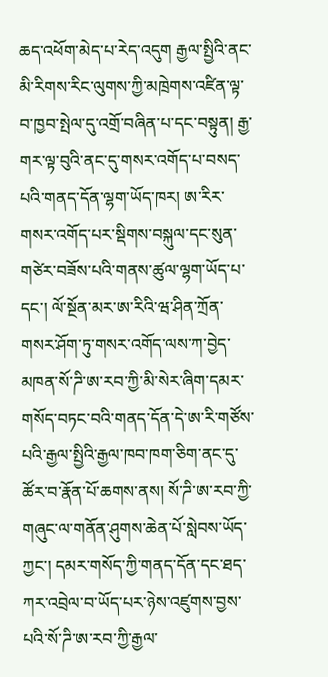ཆད་འཕོག་མེད་པ་རེད་འདུག རྒྱལ་སྤྱིའི་ནང་མི་རིགས་རིང་ལུགས་ཀྱི་མཁྲེགས་འཛིན་ལྟ་བ་ཁྱབ་སྤེལ་དུ་འགྲོ་བཞིན་པ་དང་བསྟུན། རྒྱ་གར་ལྟ་བུའི་ནང་དུ་གསར་འགོད་པ་བསད་པའི་གནད་དོན་ལྷག་ཡོད་ཁར། ཨ་རིར་གསར་འགོད་པར་སྡིགས་བསྐུལ་དང་སུན་གཙེར་བཟོས་པའི་གནས་ཚུལ་ལྷག་ཡོད་པ་དང་། ལོ་སྔོན་མར་ཨ་རིའི་ཝ་ཤིན་ཀྲོན་གསར་ཤོག་ཏུ་གསར་འགོད་ལས་ཀ་བྱེད་མཁན་སོ་ཌི་ཨ་རབ་ཀྱི་མི་སེར་ཞིག་དམར་གསོད་བཏང་བའི་གནད་དོན་དེ་ཨ་རི་གཙོས་པའི་རྒྱལ་སྤྱིའི་རྒྱལ་ཁབ་ཁག་ཅིག་ནང་དུ་ཚོར་བ་རྣོན་པོ་ཆགས་ནས། སོ་ཌི་ཨ་རབ་ཀྱི་གཞུང་ལ་གནོན་ཤུགས་ཆེན་པོ་སླེབས་ཡོད་ཀྱང་། དམར་གསོད་ཀྱི་གནད་དོན་དང་ཐད་ཀར་འབྲེལ་བ་ཡོད་པར་ཉེས་འཛུགས་བྱས་པའི་སོ་ཌི་ཨ་རབ་ཀྱི་རྒྱལ་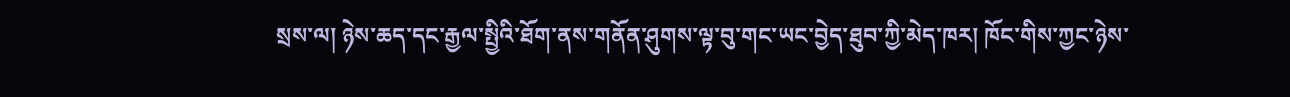སྲས་ལ། ཉེས་ཆད་དང་རྒྱལ་སྤྱིའི་ཐོག་ནས་གནོན་ཤུགས་ལྟ་བུ་གང་ཡང་བྱེད་ཐུབ་ཀྱི་མེད་ཁར། ཁོང་གིས་ཀྱང་ཉེས་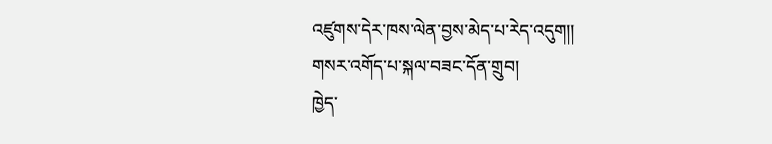འཛུགས་དེར་ཁས་ལེན་བྱས་མེད་པ་རེད་འདུག།།
གསར་འགོད་པ་སྐལ་བཟང་དོན་གྲུབ།
ཁྱེད་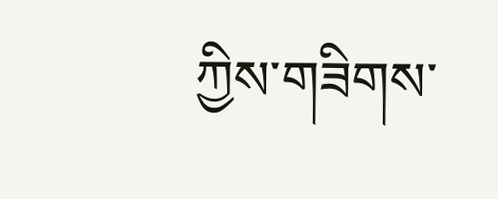ཀྱིས་གཟིགས་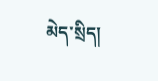མེད་སྲིད།